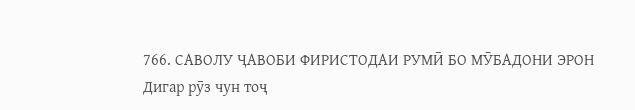766. САВОЛУ ҶАВОБИ ФИРИСТОДАИ РУМӢ БО МӮБАДОНИ ЭРОН
Дигар рӯз чун тоҷ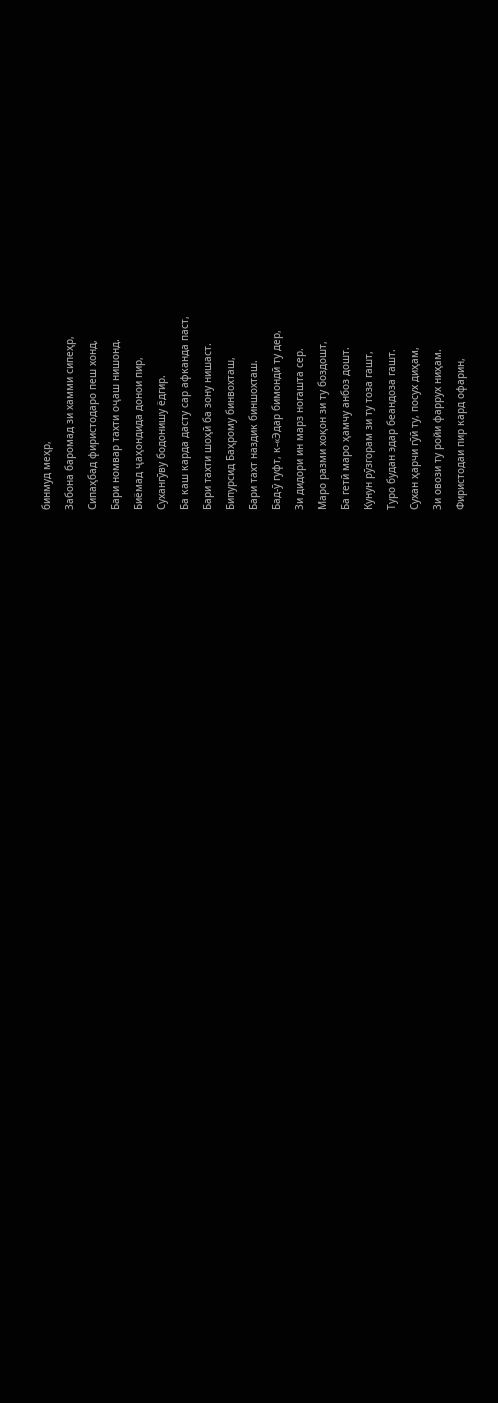бинмуд меҳр,
Забона баромад зи хамми сипеҳр,
Сипаҳбад фиристодаро пеш хонд,
Бари номвар тахти оҷаш нишонд.
Биёмад ҷаҳондида донои пир,
Сухангӯву бодонишу ёдгир.
Ба каш карда дасту сар афканда паст,
Бари тахти шоҳӣ ба зону нишаст.
Бипурсид Баҳрому бинвохташ,
Бари тахт наздик биншохташ.
Бад-ӯ гуфт, к-«Эдар бимондӣ ту дер,
Зи дидори ин марз ногашта сер.
Маро разми хоқон зи ту боздошт,
Ба гетӣ маро ҳамчу анбоз дошт.
Кунун рӯзгорам зи ту тоза гашт,
Туро будан эдар беандоза гашт.
Сухан ҳарчи гӯӣ ту, посух диҳам,
Зи овози ту ройи фаррух ниҳам.
Фиристодаи пир кард офарин,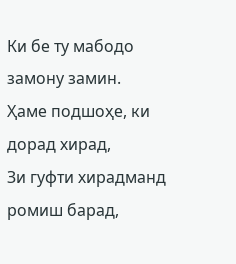Ки бе ту мабодо замону замин.
Ҳаме подшоҳе, ки дорад хирад,
Зи гуфти хирадманд ромиш барад,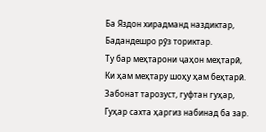Ба Яздон хирадманд наздиктар,
Бадандешро рӯз ториктар.
Ту бар меҳтарони ҷаҳон меҳтарӣ,
Ки ҳам меҳтару шоҳу ҳам беҳтарӣ.
Забонат тарозуст, гуфтан гуҳар,
Гуҳар сахта ҳаргиз набинад ба зар.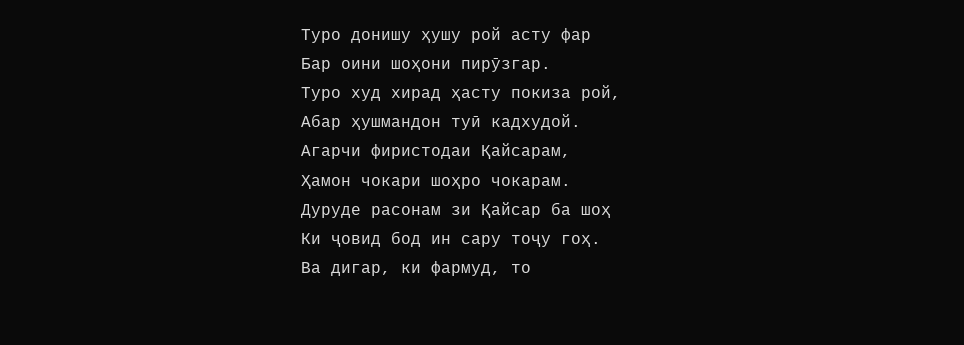Туро донишу ҳушу рой асту фар
Бар оини шоҳони пирӯзгар.
Туро худ хирад ҳасту покиза рой,
Абар ҳушмандон туӣ кадхудой.
Агарчи фиристодаи Қайсарам,
Ҳамон чокари шоҳро чокарам.
Дуруде расонам зи Қайсар ба шоҳ
Ки ҷовид бод ин сару тоҷу гоҳ.
Ва дигар, ки фармуд, то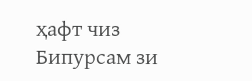ҳафт чиз
Бипурсам зи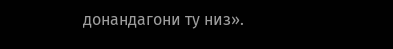донандагони ту низ».